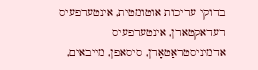בדוקי עריכות אוטומטית, אינטערפעיס רעדאקטארן, אינטערפעיס אדמיניסטראַטאָרן, סיסאפן, מייבאים,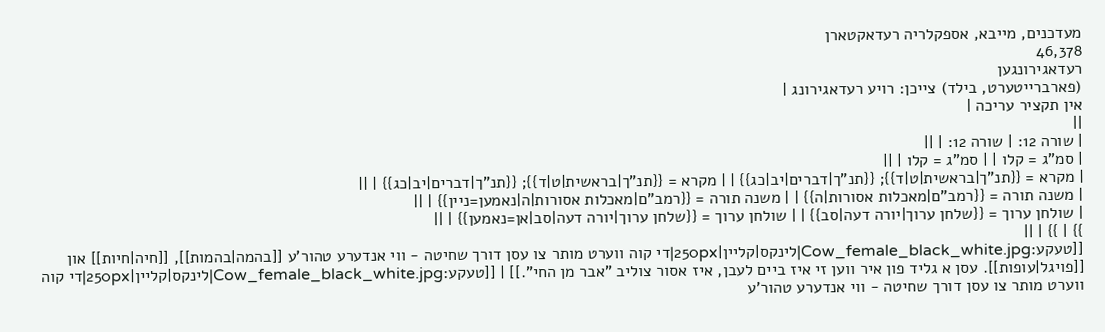מעדכנים, מייבא, אספקלריה רעדאקטארן
46,378
רעדאגירונגען
(פארברייטערט, בילד) צייכן: רויע רעדאגירונג |
אין תקציר עריכה |
||
| שורה 12: | שורה 12: | ||
| סמ"ג = קלו | | סמ"ג = קלו | ||
| מקרא = {{תנ"ך|בראשית|ט|ד}}; {{תנ"ך|דברים|יב|כג}} | | מקרא = {{תנ"ך|בראשית|ט|ד}}; {{תנ"ך|דברים|יב|כג}} | ||
| משנה תורה = {{רמב"ם|מאכלות אסורות|ה}} | | משנה תורה = {{רמב"ם|מאכלות אסורות|ה|נאמען=ניין}} | ||
| שולחן ערוך = {{שלחן ערוך|יורה דעה|סב}} | | שולחן ערוך = {{שלחן ערוך|יורה דעה|סב|אן=נאמען}} | ||
}} | }} | ||
[[טעקע:Cow_female_black_white.jpg|לינקס|קליין|250px|די קוה ווערט מותר צו עסן דורך שחיטה - ווי אנדערע טהור'ע [[בהמה|בהמות]], [[חיה|חיות]] און [[פויגל|עופות]]. עסן א גליד פון איר ווען זי איז ביים לעבן, איז אסור צוליב "אבר מן החי".]] | [[טעקע:Cow_female_black_white.jpg|לינקס|קליין|250px|די קוה ווערט מותר צו עסן דורך שחיטה - ווי אנדערע טהור'ע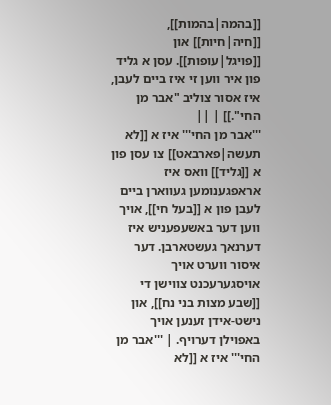[[בהמה|בהמות]], [[חיה|חיות]] און [[פויגל|עופות]]. עסן א גליד פון איר ווען זי איז ביים לעבן, איז אסור צוליב "אבר מן החי".]] | ||
'''אבר מן החי''' איז א [[לא תעשה|פארבאט]] צו עסן פון א [[גליד]] וואס איז אראפגענומען געווארן ביים לעבן פון א [[בעל חי]], אויך ווען דער באשעפעניש איז דערנאך געשטארבן. דער איסור ווערט אויך אויסגערעכנט צווישן די [[שבע מצות בני נח]], און נישט-אידן זענען אויך באפוילן דערויף. | '''אבר מן החי''' איז א [[לא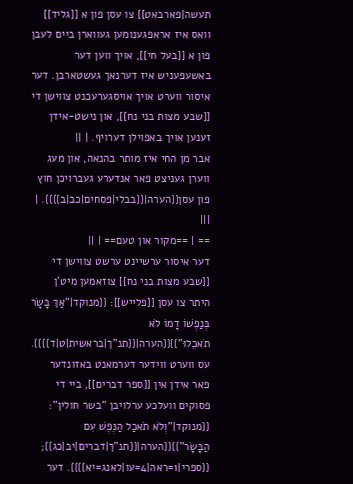תעשה|פארבאט]] צו עסן פון א [[גליד]] וואס איז אראפגענומען געווארן ביים לעבן פון א [[בעל חי]], אויך ווען דער באשעפעניש איז דערנאך געשטארבן. דער איסור ווערט אויך אויסגערעכנט צווישן די [[שבע מצות בני נח]], און נישט-אידן זענען אויך באפוילן דערויף. | ||
אבר מן החי איז מותר בהנאה, און מעג ווערן געניצט פאר אנדערע געברויכן חוץ פון עסן{{הערה|{{בבלי|פסחים|כב|ב}}}}. | |||
== | ==מקור און טעם== | ||
דער איסור ערשיינט ערשט צווישן די [[שבע מצות בני נח]] צוזאמען מיט'ן היתר צו עסן [[פלייש]]: {{מנוקד|"אַךְ בָּשָׂר בְּנַפְשׁוֹ דָמוֹ לֹא תֹאכֵלוּ"}}{{הערה|{{תנ"ך|בראשית|ט|ד}}}}. עס ווערט ווידער דערמאנט באזונדער פאר אידן אין [[ספר דברים]], ביי די פסוקים וועלכע ערלויבן "בשר חולין": {{מנוקד|"וְלֹא תֹאכַל הַנֶּפֶשׁ עִם הַבָּשָׂר"}}{{הערה|{{תנ"ך|דברים|יב|כג}}; {{ספרי|1=ראה|4=עו|לאנג=יא}}}}. דער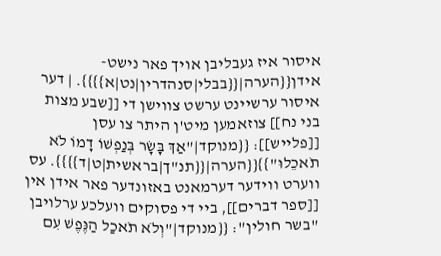איסור איז געבליבן אויך פאר נישט-אידן{{הערה|{{בבלי|סנהדרין|נט|א}}}}. | דער איסור ערשיינט ערשט צווישן די [[שבע מצות בני נח]] צוזאמען מיט'ן היתר צו עסן [[פלייש]]: {{מנוקד|"אַךְ בָּשָׂר בְּנַפְשׁוֹ דָמוֹ לֹא תֹאכֵלוּ"}}{{הערה|{{תנ"ך|בראשית|ט|ד}}}}. עס ווערט ווידער דערמאנט באזונדער פאר אידן אין [[ספר דברים]], ביי די פסוקים וועלכע ערלויבן "בשר חולין": {{מנוקד|"וְלֹא תֹאכַל הַנֶּפֶשׁ עִם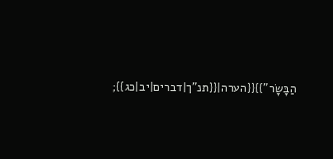הַבָּשָׂר"}}{{הערה|{{תנ"ך|דברים|יב|כג}};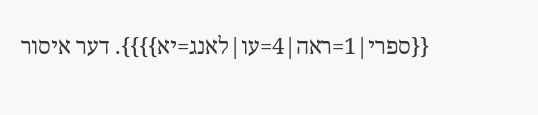{{ספרי|1=ראה|4=עו|לאנג=יא}}}}. דער איסור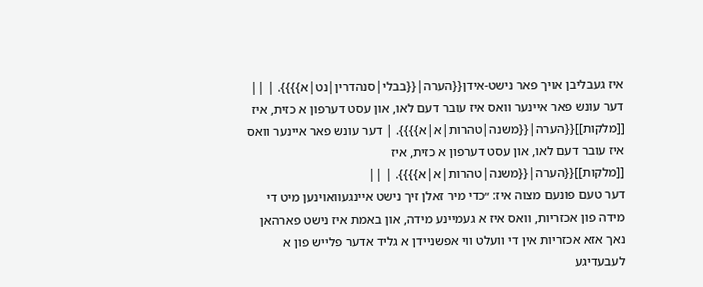איז געבליבן אויך פאר נישט-אידן{{הערה|{{בבלי|סנהדרין|נט|א}}}}. | ||
דער עונש פאר איינער וואס איז עובר דעם לאו, און עסט דערפון א כזית, איז [[מלקות]]{{הערה|{{משנה|טהרות|א|א}}}}. | דער עונש פאר איינער וואס איז עובר דעם לאו, און עסט דערפון א כזית, איז [[מלקות]]{{הערה|{{משנה|טהרות|א|א}}}}. | ||
דער טעם פונעם מצוה איז: ״כדי מיר זאלן זיך נישט איינגעוואוינען מיט די מידה פון אכזריות, וואס איז א געמיינע מידה, און באמת איז נישט פארהאן נאך אזא אכזריות אין די וועלט ווי אפשניידן א גליד אדער פלייש פון א לעבעדיגע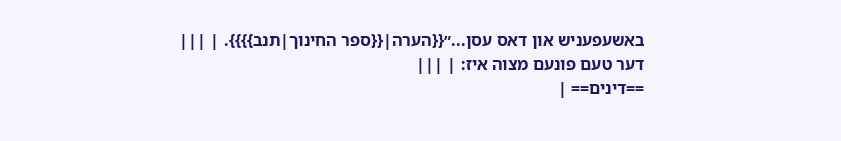באשעפעניש און דאס עסן...״{{הערה|{{ספר החינוך|תנב}}}}. | |||
דער טעם פונעם מצוה איז: | |||
==דינים== |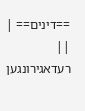==דינים== | ||
רעדאגירונגען